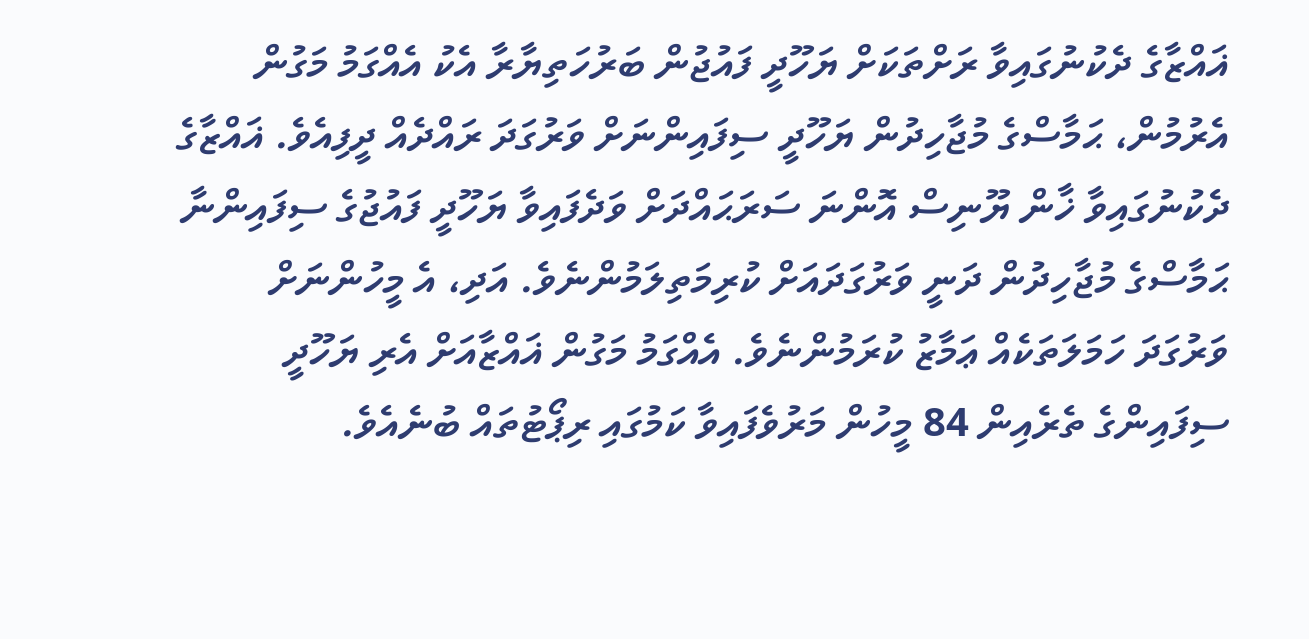ޣައްޒާގެ ދެކުނުގައިވާ ރަށްތަކަށް ޔަހޫދީ ފައުޖުން ބަރުހަތިޔާރާ އެކު އެއްގަމު މަގުން އެރުމުން، ޙަމާސްގެ މުޖާހިދުން ޔަހޫދީ ސިފައިންނަށް ވަރުގަދަ ރައްދެއް ދީފިއެވެ. ޣައްޒާގެ ދެކުނުގައިވާ ޚާން ޔޫނިސް އޮންނަ ސަރަޙައްދަށް ވަދެފައިވާ ޔަހޫދީ ފައުޖުގެ ސިފައިންނާ ޙަމާސްގެ މުޖާހިދުން ދަނީ ވަރުގަދައަށް ކުރިމަތިލަމުންނެވެ. އަދި، އެ މީހުންނަށް ވަރުގަދަ ހަމަލަތަކެއް ޢަމާޒު ކުރަމުންނެވެ. އެއްގަމު މަގުން ޣައްޒާއަށް އެރި ޔަހޫދީ ސިފައިންގެ ތެރެއިން 84 މީހުން މަރުވެފައިވާ ކަމުގައި ރިޕޯޓުތައް ބުނެއެވެ.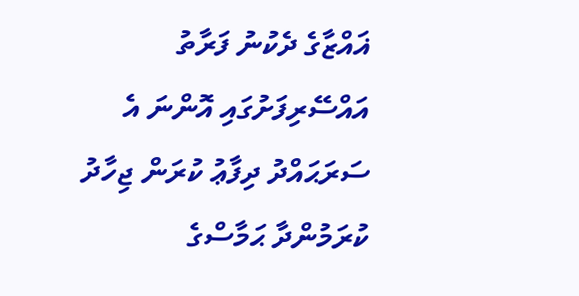ޣައްޒާގެ ދެކުނު ފަރާތު އައްސޭރިފަށުގައި އޮންނަ އެ ސަރަޙައްދު ދިފާޢު ކުރަން ޖިހާދު ކުރަމުންދާ ޙަމާސްގެ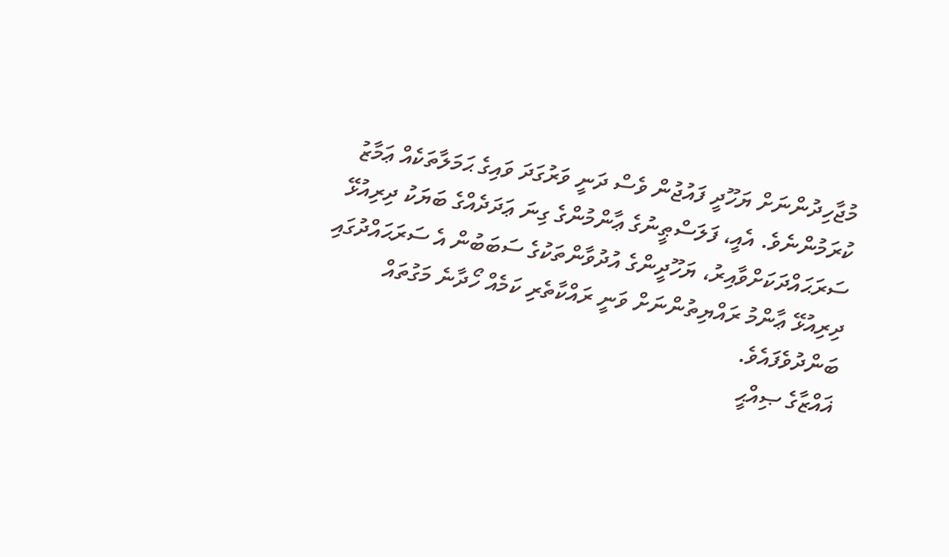މުޖާހިދުންނަށް ޔަހޫދީ ފައުޖުން ވެސް ދަނީ ވަރުގަދަ ވައިގެ ޙަމަލާތަކެއް ޢަމާޒު ކުރަމުންނެވެ. އެއީ، ފަލަސްޠީނުގެ ޢާންމުންގެ ގިނަ ޢަދަދެއްގެ ބަޔަކު ދިރިއުޅޭ ސަރަޙައްދަކަށްވާއިރު، ޔަހޫދީންގެ އުދުވާންތަކުގެ ސަބަބުން އެ ސަރަޙައްދުގައި ދިރިއުޅޭ ޢާންމު ރައްޔިތުންނަށް ވަނީ ރައްކާތެރި ކަމެއް ހޯދާނެ މަގުތައް ބަންދުވެފައެވެ.
ޣައްޒާގެ ޞިއްޙީ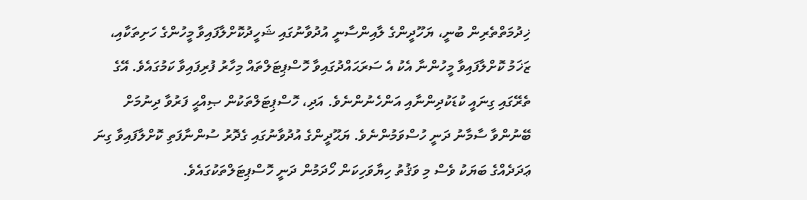ޚިދުމަތްތެރިން ބުނީ، ޔަހޫދީންގެ ލާއިންސާނީ އުދުވާނުގައި ޝަހީދުކޮށްލާފައިވާ މީހުންގެ ހަށިތަކާއި، ޒަޚަމު ކޮށްލާފައިވާ މީހުންނާ އެކު އެ ސަރަޙައްދުގައިވާ ހޮސްޕިޓަލްތައް މިހާރު ފުރިފައިވާ ކަމުގައެވެ. އޭގެ ތެރޭގައި ގިނައީ ކުޑަކުދިންނާއި އަންހެނުންނެވެ. އަދި، ހޮސްޕިޓަލްތަކުން ޞިއްޙީ ފަރުވާ ދިނުމަށް ބޭނުންވާ ސާމާނު ދަނީ ހުސްވަމުންނެވެ. ޔަޙޫދީންގެ އުދުވާނުގައި ގެދޮރު ސުންނާފަތި ކޮށްލާފައިވާ ގިނަ ޢަދަދެއްގެ ބަޔަކު ވެސް މި ވަޤުތު ހިޔާވަހިކަން ހޯދަމުން ދަނީ ހޮސްޕިޓަލްތަކުގައެވެ.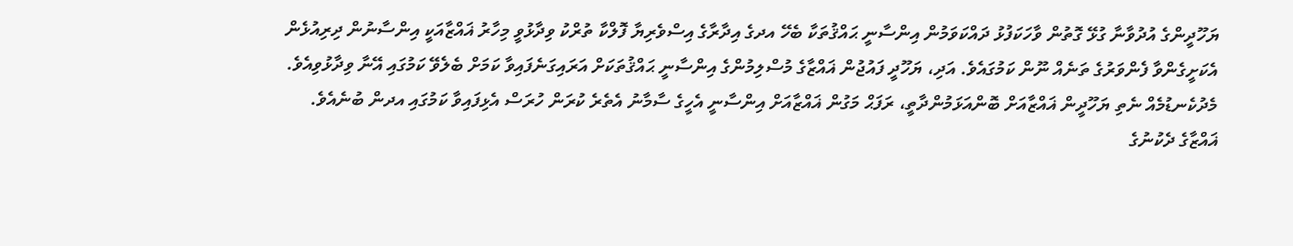ޔަހޫދީންގެ އުދުވާނާ ގުޅޭ ގޮތުން ވާހަކަފުޅު ދައްކަވަމުން އިންސާނީ ޙައްޤުތަކާ ބެހޭ އދގެ އިދާރާގެ އިސްވެރިޔާ ފޮލްކާ ތުރްކު ވިދާޅުވީ މިހާރު ޣައްޒާއަކީ އިންސާނުން ދިރިއުޅެން އެކަށީގެންވާ ފެންވަރުގެ ތަނެއް ނޫން ކަމުގައެވެ. އަދި، ޔަހޫދީ ފައުޖުން ޣައްޒާގެ މުސްލިމުންގެ އިންސާނީ ޙައްޤުތަކަށް އަރައިގަނެފައިވާ ކަމަށް ބެލެވޭ ކަމުގައި އޭނާ ވިދާޅުވިއެވެ. މެދުކެނޑުމެއް ނެތި ޔަހޫދީން ޣައްޒާއަށް ބޮންއަޅަމުންދާތީ، ރަފަޙް މަގުން ޣައްޒާއަށް އިންސާނީ އެހީގެ ސާމާނު އެތެރެ ކުރަން ހުރަސް އެޅިފައިވާ ކަމުގައި އދން ބުނެއެވެ.
ޣައްޒާގެ ދެކުނުގެ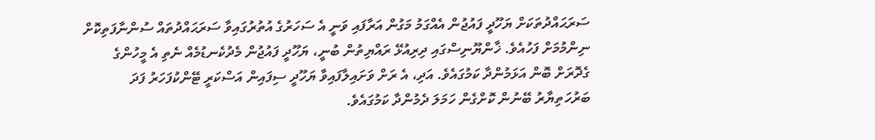ސަރަޙައްދުތަކަށް ޔަހޫދީ ފައުޖުން އެއްގަމު މަގުން އަރާފައި ވަނީ އެ ސަހަރުގެ އުތުރުގައިވާ ސަރަޙައްދުތައް ސުންނާފަތިކޮށް ނިންމުމަށް ފަހުއެވެ. ޚާންޔޫނިސްގައި ދިރިއުޅޭ ރައްޔިތުން ބުނީ، ޔަހޫދީ ފައުޖުން މެދުކެނޑުމެއް ނެތި އެ މީހުންގެ ގެދޮރަށް ބޮން އަޅަމުންދާ ކަމުގައެވެ. އަދި، އެ ރަށް ވަށައިލާފައިވާ ޔަހޫދީ ސިފައިން އަސްކަރީ ޓޭންކުފަހަރު ފަދަ ބަރުހަތިޔާރު ބޭނުން ކޮށްގެން ހަމަލަ ދެމުންދާ ކަމުގައެވެ.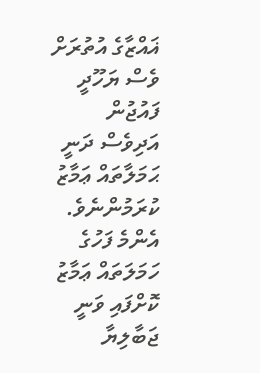ޣައްޒާގެ އުތުރަށް ވެސް ޔަހޫދީ ފައުޖުން އަދިވެސް ދަނީ ޙަމަލާތައް ޢަމާޒު ކުރަމުންނެވެ. އެންމެ ފަހުގެ ހަމަލަތައް ޢަމާޒު ކޮށްފައި ވަނީ ޖަބާލިޔާ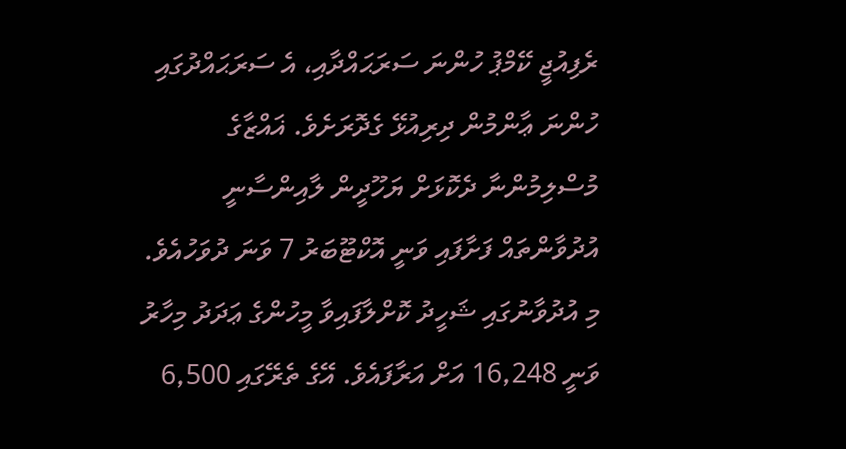ރެފިއުޖީ ކޭމްޕު ހުންނަ ސަރަޙައްދާއި، އެ ސަރަޙައްދުގައި ހުންނަ ޢާންމުން ދިރިއުޅޭ ގެދޮރަށެވެ. ޣައްޒާގެ މުސްލިމުންނާ ދެކޮޅަށް ޔަހޫދީން ލާއިންސާނީ އުދުވާންތައް ފަށާފައި ވަނީ އޮކްޓޫބަރު 7 ވަނަ ދުވަހުއެވެ. މި އުދުވާނުގައި ޝަހީދު ކޮށްލާފައިވާ މީހުންގެ ޢަދަދު މިހާރު ވަނީ 16,248 އަށް އަރާފައެވެ. އޭގެ ތެރޭގައި 6,500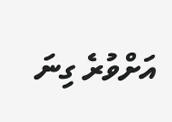އަށްވުރެ ގިނަ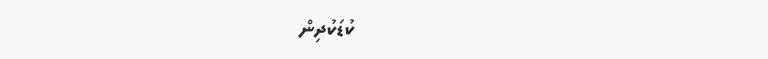ކުޑަކުދިން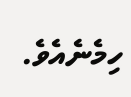ހިމެނެއެވެ.